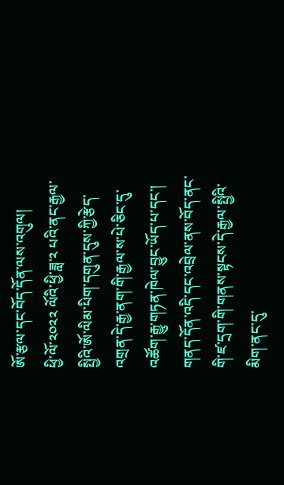ཨོ་རྩལ་དང་བོད་དོན་ལས་འགུལ།
ཕྱི་ལོ་༢༠༢༢ ལོའི་ཕྱི་ཟླ་༢ པའི་ནང་རྒྱལ་སྤྱིའི་ཨོ་ལིམ་པིག་དགུན་དུས་ཀྱི་རྩེད་འགྲན་དེ་རྒྱ་ནག་གི་རྒྱལ་ས་པེ་ཅིང་དུ་འཚོག་རྒྱུ་གཏན་ཁེལ་བྱུང་ཡོད་པ་དང་། གནད་དོན་འདི་དང་འབྲེལ་ནས་བོད་ནང་གི་ཛ་དྲག་གི་གནས་སྟངས་དེ་རྒྱལ་སྤྱིའི་མིག་ནང་དུ་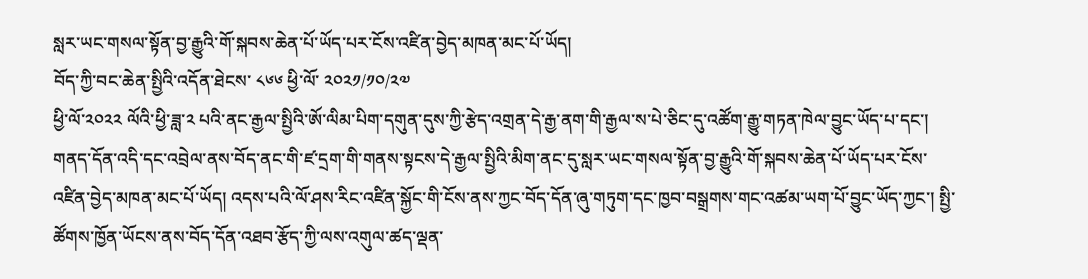སླར་ཡང་གསལ་སྟོན་བྱ་རྒྱུའི་གོ་སྐབས་ཆེན་པོ་ཡོད་པར་ངོས་འཛིན་བྱེད་མཁན་མང་པོ་ཡོད།
བོད་ཀྱི་བང་ཆེན་སྤྱིའི་འདོན་ཐེངས་ ༨༦༦ ཕྱི་ལོ་ ༢༠༢༡/༡༠/༢༧
ཕྱི་ལོ་༢༠༢༢ ལོའི་ཕྱི་ཟླ་༢ པའི་ནང་རྒྱལ་སྤྱིའི་ཨོ་ལིམ་པིག་དགུན་དུས་ཀྱི་རྩེད་འགྲན་དེ་རྒྱ་ནག་གི་རྒྱལ་ས་པེ་ཅིང་དུ་འཚོག་རྒྱུ་གཏན་ཁེལ་བྱུང་ཡོད་པ་དང་། གནད་དོན་འདི་དང་འབྲེལ་ནས་བོད་ནང་གི་ཛ་དྲག་གི་གནས་སྟངས་དེ་རྒྱལ་སྤྱིའི་མིག་ནང་དུ་སླར་ཡང་གསལ་སྟོན་བྱ་རྒྱུའི་གོ་སྐབས་ཆེན་པོ་ཡོད་པར་ངོས་འཛིན་བྱེད་མཁན་མང་པོ་ཡོད། འདས་པའི་ལོ་ཤས་རིང་འཛིན་སྐྱོང་གི་ངོས་ནས་ཀྱང་བོད་དོན་ཞུ་གཏུག་དང་ཁྱབ་བསྒྲགས་གང་འཚམ་ཡག་པོ་བྱུང་ཡོད་ཀྱང་། སྤྱི་ཚོགས་ཁྱོན་ཡོངས་ནས་བོད་དོན་འཐབ་རྩོད་ཀྱི་ལས་འགུལ་ཚད་ལྡན་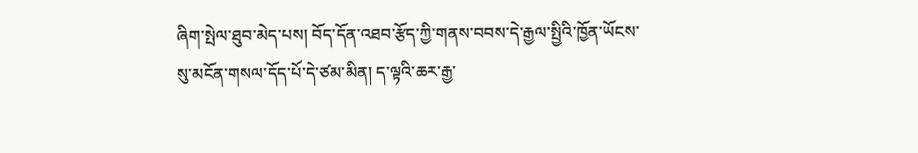ཞིག་སྤེལ་ཐུབ་མེད་པས། བོད་དོན་འཐབ་རྩོད་ཀྱི་གནས་བབས་དེ་རྒྱལ་སྤྱིའི་ཁྱོན་ཡོངས་སུ་མངོན་གསལ་དོད་པོ་དེ་ཙམ་མིན། ད་ལྟའི་ཆར་རྒྱ་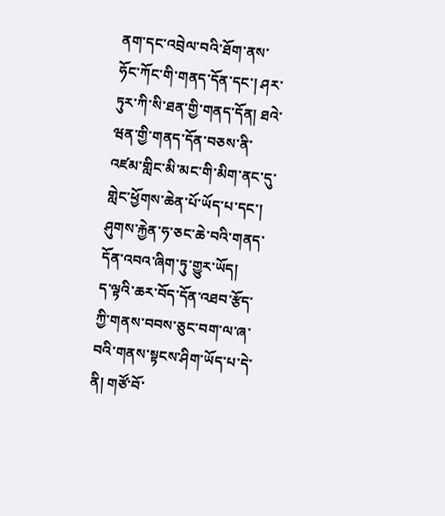ནག་དང་འབྲེལ་བའི་ཐོག་ནས་ཧོང་ཀོང་གི་གནད་དོན་དང་། ཤར་ཏུར་ཀི་སི་ཐན་གྱི་གནད་དོན། ཐའེ་ཝན་གྱི་གནད་དོན་བཅས་ནི་འཛམ་གླིང་མི་མང་གི་མིག་ནང་དུ་གླེང་ཕྱོགས་ཆེན་པོ་ཡོད་པ་དང་། ཤུགས་རྐྱེན་ཧ་ཅང་ཆེ་བའི་གནད་དོན་འབའ་ཞིག་ཏུ་གྱུར་ཡོད།
ད་ལྟའི་ཆར་བོད་དོན་འཐབ་རྩོད་ཀྱི་གནས་བབས་ཅུང་བག་ལ་ཞ་བའི་གནས་སྟངས་ཤིག་ཡོད་པ་དེ་ནི། གཙོ་བོ་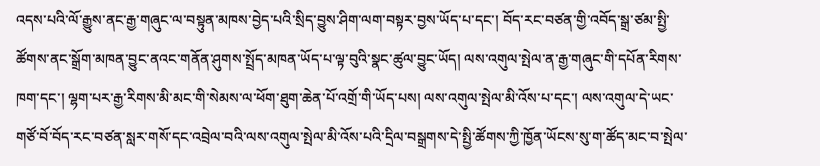འདས་པའི་ལོ་རྒྱུས་ནང་རྒྱ་གཞུང་ལ་བསྟུན་མཁས་བྱེད་པའི་སྲིད་བྱུས་ཤིག་ལག་བསྟར་བྱས་ཡོད་པ་དང་། བོད་རང་བཙན་གྱི་འབོད་སྒྲ་ཙམ་སྤྱི་ཚོགས་ནང་སྒྲོག་མཁན་བྱུང་ནའང་གནོན་ཤུགས་སྤྲོད་མཁན་ཡོད་པ་ལྟ་བུའི་སྣང་ཚུལ་བྱུང་ཡོད། ལས་འགུལ་སྤེལ་ན་རྒྱ་གཞུང་གི་དཔོན་རིགས་ཁག་དང་། ལྷག་པར་རྒྱ་རིགས་མི་མང་གི་སེམས་ལ་ཕོག་ཐུག་ཆེན་པོ་འགྲོ་གི་ཡོད་པས། ལས་འགུལ་སྤེལ་མི་འོས་པ་དང་། ལས་འགུལ་དེ་ཡང་གཙོ་བོ་བོད་རང་བཙན་སླར་གསོ་དང་འབྲེལ་བའི་ལས་འགུལ་སྤེལ་མི་འོས་པའི་དྲིལ་བསྒྲགས་དེ་སྤྱི་ཚོགས་ཀྱི་ཁྱོན་ཡོངས་སུ་ག་ཚོད་མང་བ་སྤེལ་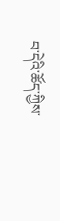བ་དེའི་ཚོད་ཀྱིས་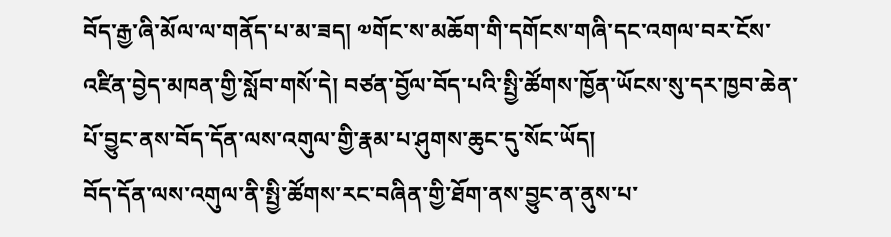བོད་རྒྱ་ཞི་མོལ་ལ་གནོད་པ་མ་ཟད། ༧གོང་ས་མཆོག་གི་དགོངས་གཞི་དང་འགལ་བར་ངོས་འཛིན་བྱེད་མཁན་གྱི་སློབ་གསོ་དེ། བཙན་བྱོལ་བོད་པའི་སྤྱི་ཚོགས་ཁྱོན་ཡོངས་སུ་དར་ཁྱབ་ཆེན་པོ་བྱུང་ནས་བོད་དོན་ལས་འགུལ་གྱི་རྣམ་པ་ཤུགས་ཆུང་དུ་སོང་ཡོད།
བོད་དོན་ལས་འགུལ་ནི་སྤྱི་ཚོགས་རང་བཞིན་གྱི་ཐོག་ནས་བྱུང་ན་ནུས་པ་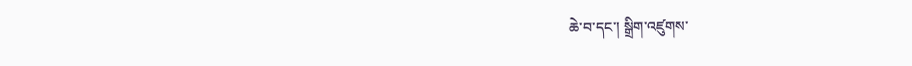ཆེ་བ་དང་། སྒྲིག་འཛུགས་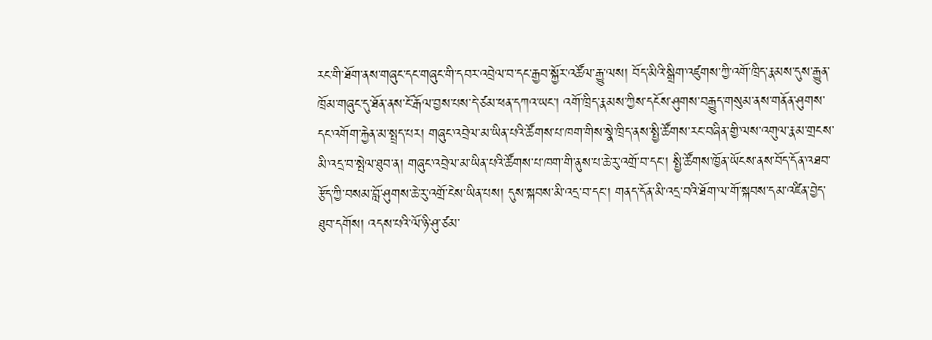རང་གི་ཐོག་ནས་གཞུང་དང་གཞུང་གི་དབར་འབྲེལ་བ་དང་རྒྱབ་སྐྱོར་འཚོལ་རྒྱུ་ལས། བོད་མིའི་སྒྲིག་འཛུགས་ཀྱི་འགོ་ཁྲིད་རྣམས་དུས་རྒྱུན་ཁྲོམ་གཞུང་དུ་ཐོན་ནས་ངོ་རྒོལ་བྱས་པས་དེ་ཙམ་ཕན་དཀའ་ཡང་། འགོ་ཁྲིད་རྣམས་ཀྱིས་དངོས་ཤུགས་བརྒྱུད་གསུམ་ནས་གནོན་ཤུགས་དང་འགོག་རྐྱེན་མ་སྤྲད་པར། གཞུང་འབྲེལ་མ་ཡིན་པའི་ཚོགས་པ་ཁག་གིས་སྣེ་ཁྲིད་ནས་སྤྱི་ཚོགས་རང་བཞིན་གྱི་ལས་འགུལ་རྣམ་གྲངས་མི་འདྲ་བ་སྤེལ་ཐུབ་ན། གཞུང་འབྲེལ་མ་ཡིན་པའི་ཚོགས་པ་ཁག་གི་ནུས་པ་ཆེ་རུ་འགྲོ་བ་དང་། སྤྱི་ཚོགས་ཁྱོན་ཡོངས་ནས་བོད་དོན་འཐབ་རྩོད་ཀྱི་བསམ་བློ་ཤུགས་ཆེ་རུ་འགྲོ་ངེས་ཡིན་པས། དུས་སྐབས་མི་འདྲ་བ་དང་། གནད་དོན་མི་འདྲ་བའི་ཐོག་ལ་གོ་སྐབས་དམ་འཛིན་བྱེད་ཐུབ་དགོས། འདས་པའི་ལོ་ཉི་ཤུ་ཙམ་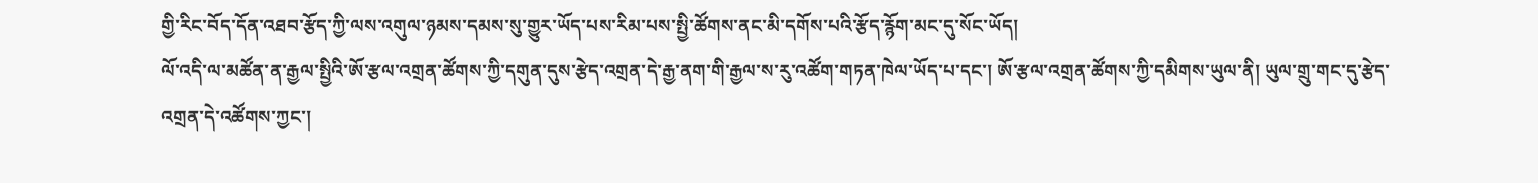གྱི་རིང་བོད་དོན་འཐབ་རྩོད་ཀྱི་ལས་འགུལ་ཉམས་དམས་སུ་གྱུར་ཡོད་པས་རིམ་པས་སྤྱི་ཚོགས་ནང་མི་དགོས་པའི་རྩོད་རྙོག་མང་དུ་སོང་ཡོད།
ལོ་འདི་ལ་མཚོན་ན་རྒྱལ་སྤྱིའི་ཨོ་རྩལ་འགྲན་ཚོགས་ཀྱི་དགུན་དུས་རྩེད་འགྲན་དེ་རྒྱ་ནག་གི་རྒྱལ་ས་རུ་འཚོག་གཏན་ཁེལ་ཡོད་པ་དང་། ཨོ་རྩལ་འགྲན་ཚོགས་ཀྱི་དམིགས་ཡུལ་ནི། ཡུལ་གྲུ་གང་དུ་རྩེད་འགྲན་དེ་འཚོགས་ཀྱང་།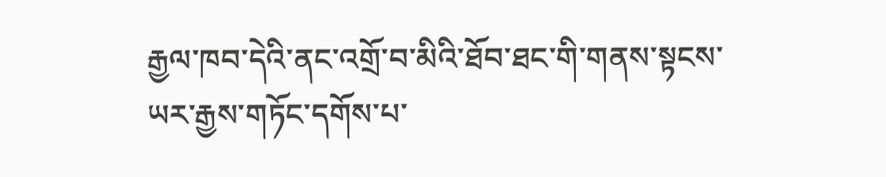རྒྱལ་ཁབ་དེའི་ནང་འགྲོ་བ་མིའི་ཐོབ་ཐང་གི་གནས་སྟངས་ཡར་རྒྱས་གཏོང་དགོས་པ་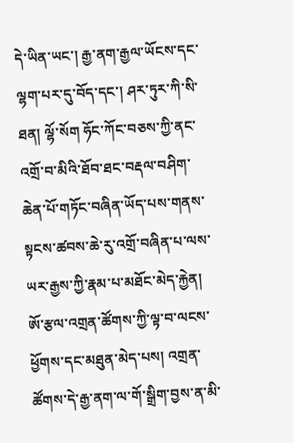དེ་ཡིན་ཡང་། རྒྱ་ནག་རྒྱལ་ཡོངས་དང་ལྷག་པར་དུ་བོད་དང་། ཤར་ཏུར་ཀི་སི་ཐན། ལྷོ་སོག ཧོང་ཀོང་བཅས་ཀྱི་ནང་འགྲོ་བ་མིའི་ཐོབ་ཐང་བརྡལ་བཤིག་ཆེན་པོ་གཏོང་བཞིན་ཡོད་པས་གནས་སྟངས་ཚབས་ཆེ་རུ་འགྲོ་བཞིན་པ་ལས་ཡར་རྒྱས་ཀྱི་རྣམ་པ་མཐོང་མེད་རྐྱེན། ཨོ་རྩལ་འགྲན་ཚོགས་ཀྱི་ལྟ་བ་ལངས་ཕྱོགས་དང་མཐུན་མེད་པས། འགྲན་ཚོགས་དེ་རྒྱ་ནག་ལ་གོ་སྒྲིག་བྱས་ན་མི་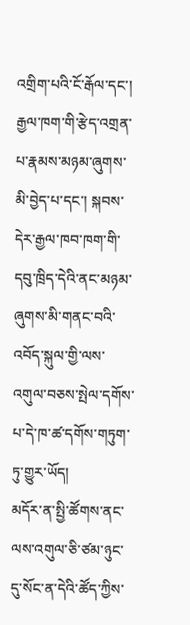འགྲིག་པའི་ངོ་རྒོལ་དང་། རྒྱལ་ཁག་གི་རྩེད་འགྲན་པ་རྣམས་མཉམ་ཞུགས་མི་བྱེད་པ་དང་། སྐབས་དེར་རྒྱལ་ཁབ་ཁག་གི་དབུ་ཁྲིད་དེའི་ནང་མཉམ་ཞུགས་མི་གནང་བའི་འབོད་སྐུལ་གྱི་ལས་འགུལ་བཅས་སྤེལ་དགོས་པ་དེ་ཁ་ཚ་དགོས་གཏུག་ཏུ་གྱུར་ཡོད།
མདོར་ན་སྤྱི་ཚོགས་ནང་ལས་འགུལ་ཅི་ཙམ་ཉུང་དུ་སོང་ན་དེའི་ཚོད་ཀྱིས་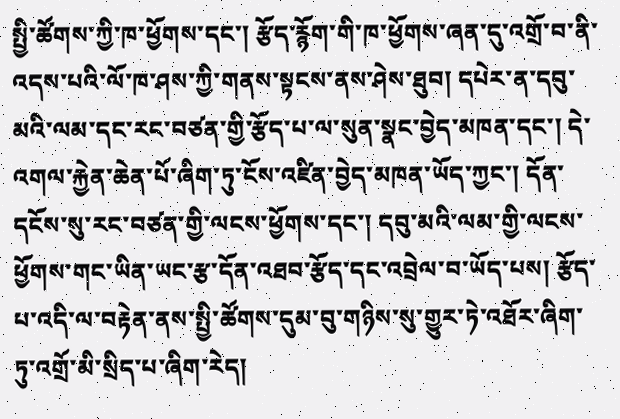སྤྱི་ཚོགས་ཀྱི་ཁ་ཕྱོགས་དང་། རྩོད་རྙོག་གི་ཁ་ཕྱོགས་ཞན་དུ་འགྲོ་བ་ནི་འདས་པའི་ལོ་ཁ་ཤས་ཀྱི་གནས་སྟངས་ནས་ཤེས་ཐུབ། དཔེར་ན་དབུ་མའི་ལམ་དང་རང་བཙན་གྱི་རྩོད་པ་ལ་སུན་སྣང་བྱེད་མཁན་དང་། དེ་འགལ་རྐྱེན་ཆེན་པོ་ཞིག་ཏུ་ངོས་འཛིན་བྱེད་མཁན་ཡོད་ཀྱང་། དོན་དངོས་སུ་རང་བཙན་གྱི་ལངས་ཕྱོགས་དང་། དབུ་མའི་ལམ་གྱི་ལངས་ཕྱོགས་གང་ཡིན་ཡང་རྩ་དོན་འཐབ་རྩོད་དང་འབྲེལ་བ་ཡོད་པས། རྩོད་པ་འདི་ལ་བརྟེན་ནས་སྤྱི་ཚོགས་དུམ་བུ་གཉིས་སུ་གྱུར་ཏེ་འཐོར་ཞིག་ཏུ་འགྲོ་མི་སྲིད་པ་ཞིག་རེད།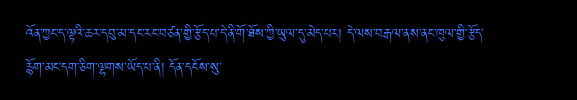འོན་ཀྱང་ད་ལྟའི་ཆར་དབུ་མ་དང་རང་བཙན་གྱི་རྩོད་པ་དེ་ནི་གོ་ཐོས་ཀྱི་ཡུལ་དུ་མེད་པར། དེ་ལས་བརྒལ་ནས་ནང་ཁུལ་གྱི་རྩོད་རྙོག་མང་དག་ཅིག་ལྷགས་ཡོད་པ་ནི། དོན་དངོས་སུ་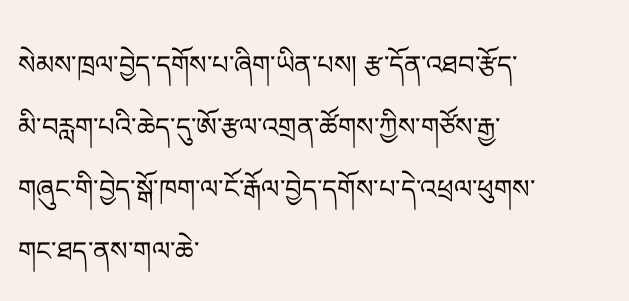སེམས་ཁྲལ་བྱེད་དགོས་པ་ཞིག་ཡིན་པས། རྩ་དོན་འཐབ་རྩོད་མི་བརླག་པའི་ཆེད་དུ་ཨོ་རྩལ་འགྲན་ཚོགས་ཀྱིས་གཙོས་རྒྱ་གཞུང་གི་བྱེད་སྒོ་ཁག་ལ་ངོ་རྒོལ་བྱེད་དགོས་པ་དེ་འཕྲལ་ཕུགས་གང་ཐད་ནས་གལ་ཆེ་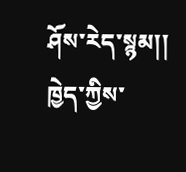ཤོས་རེད་སྙམ།།
ཁྱེད་ཀྱིས་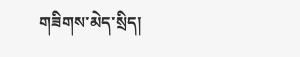གཟིགས་མེད་སྲིད།